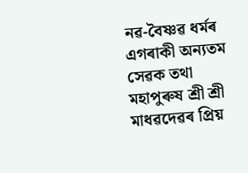নৱ-বৈষ্ণৱ ধৰ্মৰ এগৰাকী অন্যতম সেৱক তথা মহাপুৰুষ শ্ৰী শ্ৰী মাধৱদেৱৰ প্ৰিয়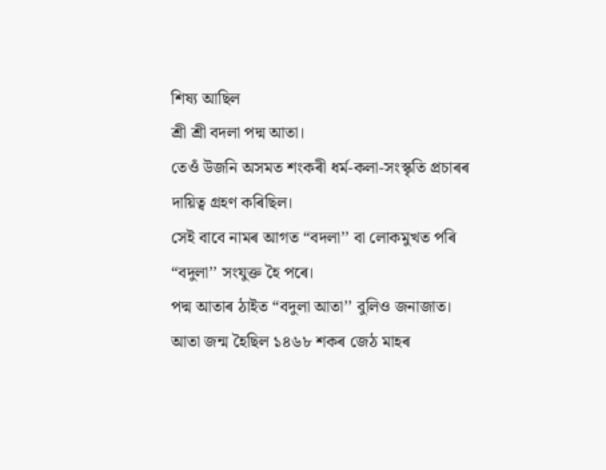শিষ্য আছিল
শ্ৰী শ্ৰী বদলা পদ্ম আতা।
তেওঁ উজনি অসমত শংকৰী ধৰ্ম-কলা-সংস্কৃতি প্ৰচাৰৰ দায়িত্ব গ্ৰহণ কৰিছিল।
সেই বাবে নামৰ আগত “বদলা’’ বা লোকমুখত পৰি “বদুলা’’ সংযুক্ত হৈ পৰে।
পদ্ম আতাৰ ঠাইত “বদুলা আতা’’ বুলিও জনাজাত।
আতা জন্ম হৈছিল ১৪৬৮ শকৰ জেঠ মাহৰ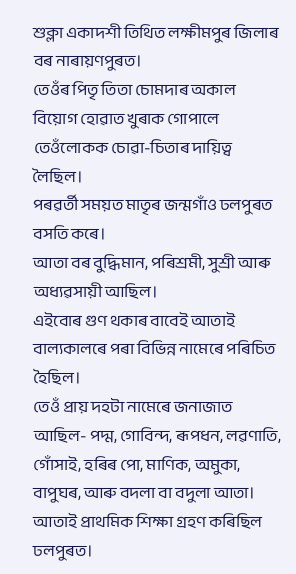শুক্লা একাদশী তিথিত লক্ষীমপুৰ জিলাৰ বৰ নাৰায়ণপুৰত।
তেওঁৰ পিতৃ তিতা চোমদাৰ অকাল বিয়োগ হোৱাত খুৰাক গোপালে তেওঁলোকক চোৱা-চিতাৰ দায়িত্ব লৈছিল।
পৰৱৰ্তী সময়ত মাতৃৰ জন্মগাঁও ঢলপুৰত বসতি কৰে।
আতা বৰ বুদ্ধিমান, পৰিশ্ৰমী, সুশ্ৰী আৰু অধ্যৱসায়ী আছিল।
এইবোৰ গুণ থকাৰ বাবেই আতাই বাল্যকালৰে পৰা বিভিন্ন নামেৰে পৰিচিত হৈছিল।
তেওঁ প্ৰায় দহটা নামেৰে জনাজাত আছিল- পদ্ম, গোবিন্দ, ৰূপধন, লৱণাতি, গোঁসাই, হৰিৰ পো, মাণিক, অমুকা, বাপুঘৰ, আৰু বদলা বা বদুলা আতা।
আতাই প্ৰাথমিক শিক্ষা গ্ৰহণ কৰিছিল ঢলপুৰত।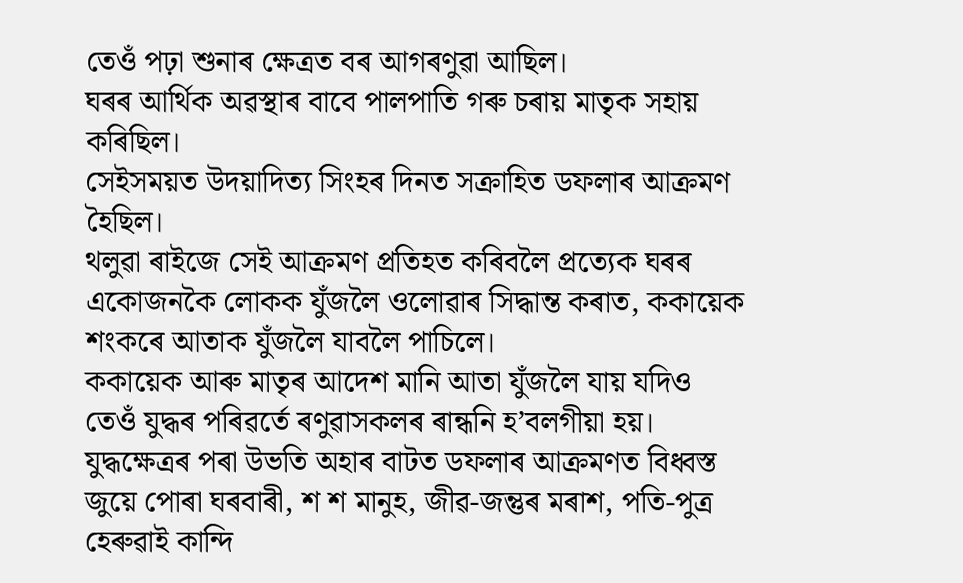তেওঁ পঢ়া শুনাৰ ক্ষেত্ৰত বৰ আগৰণুৱা আছিল।
ঘৰৰ আৰ্থিক অৱস্থাৰ বাবে পালপাতি গৰু চৰায় মাতৃক সহায় কৰিছিল।
সেইসময়ত উদয়াদিত্য সিংহৰ দিনত সক্ৰাহিত ডফলাৰ আক্ৰমণ হৈছিল।
থলুৱা ৰাইজে সেই আক্ৰমণ প্ৰতিহত কৰিবলৈ প্ৰত্যেক ঘৰৰ একোজনকৈ লোকক যুঁজলৈ ওলোৱাৰ সিদ্ধান্ত কৰাত, ককায়েক শংকৰে আতাক যুঁজলৈ যাবলৈ পাচিলে।
ককায়েক আৰু মাতৃৰ আদেশ মানি আতা যুঁজলৈ যায় যদিও তেওঁ যুদ্ধৰ পৰিৱৰ্তে ৰণুৱাসকলৰ ৰান্ধনি হ’বলগীয়া হয়।
যুদ্ধক্ষেত্ৰৰ পৰা উভতি অহাৰ বাটত ডফলাৰ আক্ৰমণত বিধ্বস্ত জুয়ে পোৰা ঘৰবাৰী, শ শ মানুহ, জীৱ-জন্তুৰ মৰাশ, পতি-পুত্ৰ হেৰুৱাই কান্দি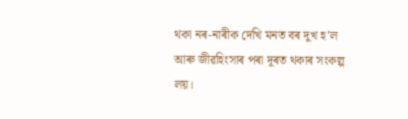থকা নৰ-নাৰীক দেখি মনত বৰ দুখ হ’ল আৰু জীৱহিংসাৰ পৰা দূৰত থকাৰ সংকল্প লয়।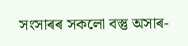সংসাৰৰ সকলো বস্তু অসাৰ-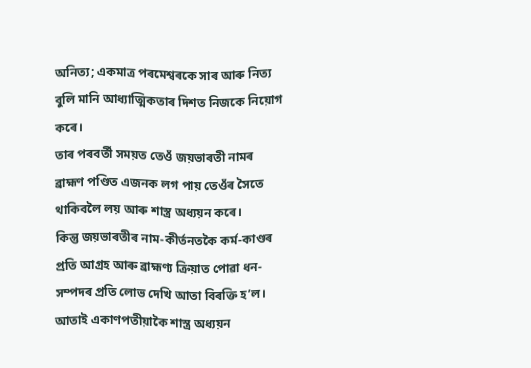অনিত্য; একমাত্ৰ পৰমেশ্বৰকে সাৰ আৰু নিত্য বুলি মানি আধ্যাত্মিকতাৰ দিশত নিজকে নিয়োগ কৰে।
তাৰ পৰবৰ্তী সময়ত তেওঁ জয়ভাৰতী নামৰ ব্ৰাহ্মণ পণ্ডিত এজনক লগ পায় তেওঁৰ সৈতে থাকিবলৈ লয় আৰু শাস্ত্ৰ অধ্যয়ন কৰে।
কিন্তু জয়ভাৰতীৰ নাম-কীৰ্তনতকৈ কৰ্ম-কাণ্ডৰ প্ৰতি আগ্ৰহ আৰু ব্ৰাহ্মণ্য ক্ৰিয়াত পোৱা ধন-সম্পদৰ প্ৰতি লোভ দেখি আতা বিৰক্তি হ’ল।
আতাই একাণপতীয়াকৈ শাস্ত্ৰ অধ্যয়ন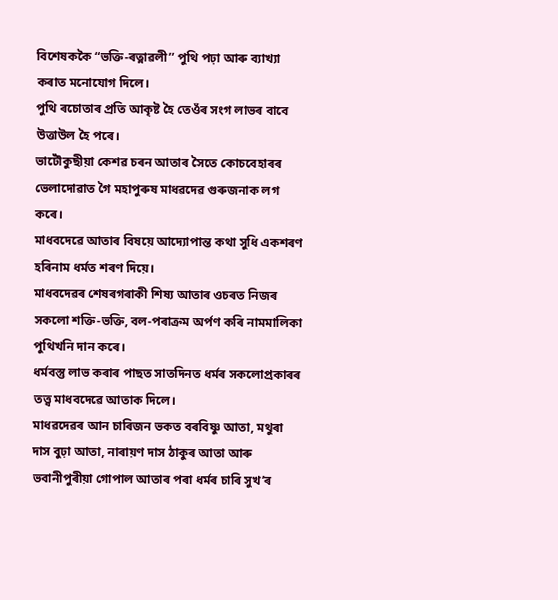বিশেষককৈ “ভক্তি-ৰত্নাৱলী’’ পুথি পঢ়া আৰু ব্যাখ্যা কৰাত মনোযোগ দিলে।
পুথি ৰচোতাৰ প্ৰতি আকৃষ্ট হৈ তেওঁৰ সংগ লাভৰ বাবে উত্তাউল হৈ পৰে।
ভাটৌকুছীয়া কেশৱ চৰন আতাৰ সৈতে কোচবেহাৰৰ ভেলাদোৱাত গৈ মহাপুৰুষ মাধৱদেৱ গুৰুজনাক লগ কৰে।
মাধবদেৱে আতাৰ বিষয়ে আদ্যোপান্ত কথা সুধি একশৰণ হৰিনাম ধৰ্মত শৰণ দিয়ে।
মাধবদেৱৰ শেষৰগৰাকী শিষ্য আতাৰ ওচৰত নিজৰ সকলো শক্তি-ভক্তি, বল-পৰাক্ৰম অৰ্পণ কৰি নামমালিকা পুথিখনি দান কৰে।
ধৰ্মবস্তু লাভ কৰাৰ পাছত সাতদিনত ধৰ্মৰ সকলোপ্ৰকাৰৰ তত্ত্ব মাধবদেৱে আতাক দিলে।
মাধৱদেৱৰ আন চাৰিজন ভকত বৰবিষ্ণু আতা, মথুৰা দাস বুঢ়া আতা, নাৰায়ণ দাস ঠাকুৰ আতা আৰু ভবানীপুৰীয়া গোপাল আতাৰ পৰা ধৰ্মৰ চাৰি সুখ’ৰ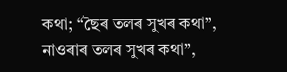কথা; “ছৈৰ তলৰ সুখৰ কথা’’, নাওৰাৰ তলৰ সুখৰ কথা’’,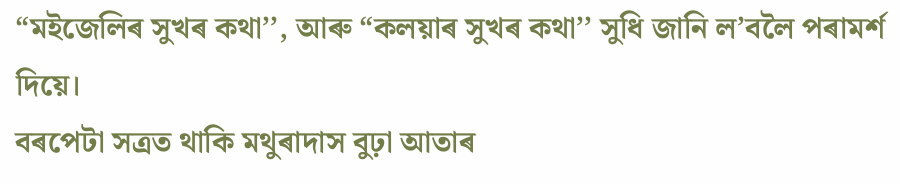“মইজেলিৰ সুখৰ কথা’’, আৰু “কলয়াৰ সুখৰ কথা’’ সুধি জানি ল’বলৈ পৰামৰ্শ দিয়ে।
বৰপেটা সত্ৰত থাকি মথুৰাদাস বুঢ়া আতাৰ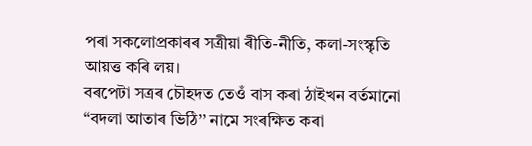পৰা সকলোপ্ৰকাৰৰ সত্ৰীয়া ৰীতি-নীতি, কলা-সংস্কৃতি আয়ত্ত কৰি লয়।
বৰপেটা সত্ৰৰ চৌহদত তেওঁ বাস কৰা ঠাইখন বৰ্তমানো “বদলা আতাৰ ভিঠি’’ নামে সংৰক্ষিত কৰা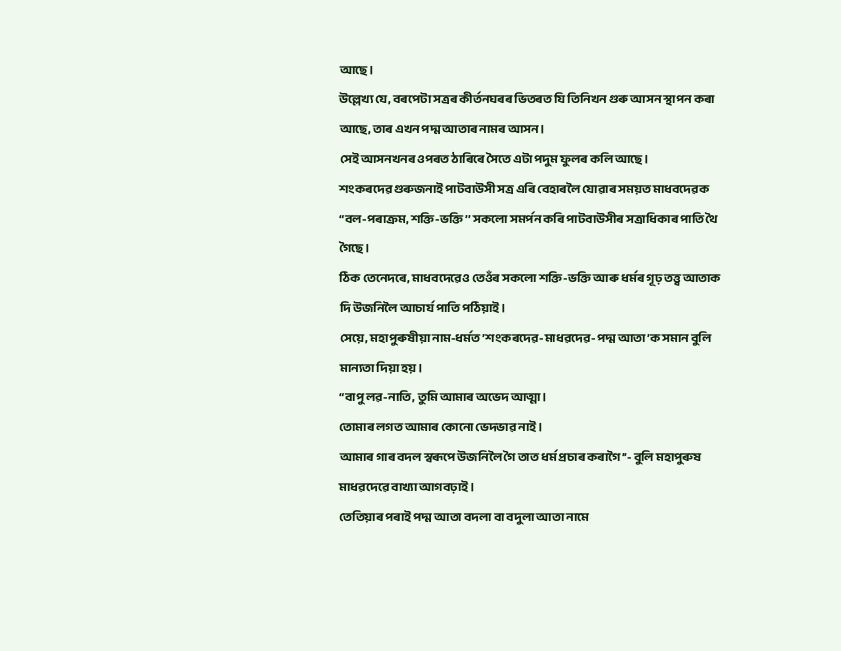আছে।
উল্লেখ্য যে, বৰপেটা সত্ৰৰ কীৰ্তনঘৰৰ ভিতৰত যি তিনিখন গুৰু আসন স্থাপন কৰা আছে, তাৰ এখন পদ্ম আতাৰ নামৰ আসন।
সেই আসনখনৰ ওপৰত ঠাৰিৰে সৈতে এটা পদুম ফুলৰ কলি আছে।
শংকৰদেৱ গুৰুজনাই পাটবাউসী সত্ৰ এৰি বেহাৰলৈ যোৱাৰ সময়ত মাধবদেৱক “বল-পৰাক্ৰম, শক্তি-ভক্তি’’ সকলো সমৰ্পন কৰি পাটবাউসীৰ সত্ৰাধিকাৰ পাতি থৈ গৈছে।
ঠিক তেনেদৰে, মাধবদেৱেও তেওঁৰ সকলো শক্তি-ভক্তি আৰু ধৰ্মৰ গূঢ় তত্ত্ব আতাক দি উজনিলৈ আচাৰ্য পাতি পঠিয়াই।
সেয়ে, মহাপুৰুষীয়া নাম-ধৰ্মত ’শংকৰদেৱ-মাধৱদেৱ-পদ্ম আতা’ক সমান বুলি মান্যতা দিয়া হয়।
“বাপু লৱ-নাতি, তুমি আমাৰ অভেদ আত্মা।
তোমাৰ লগত আমাৰ কোনো ভেদভাৱ নাই।
আমাৰ গাৰ বদল স্বৰূপে উজনিলৈ গৈ তাত ধৰ্ম প্ৰচাৰ কৰাগৈ’’- বুলি মহাপুৰুষ মাধৱদেৱে বাখ্যা আগবঢ়াই।
তেতিয়াৰ পৰাই পদ্ম আতা বদলা বা বদুলা আতা নামে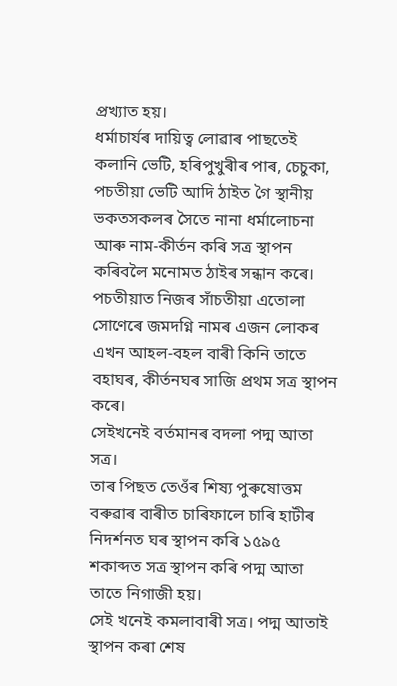প্ৰখ্যাত হয়।
ধৰ্মাচাৰ্যৰ দায়িত্ব লোৱাৰ পাছতেই কলানি ভেটি, হৰিপুখুৰীৰ পাৰ, চেচুকা, পচতীয়া ভেটি আদি ঠাইত গৈ স্থানীয় ভকতসকলৰ সৈতে নানা ধৰ্মালোচনা আৰু নাম-কীৰ্তন কৰি সত্ৰ স্থাপন কৰিবলৈ মনোমত ঠাইৰ সন্ধান কৰে।
পচতীয়াত নিজৰ সাঁচতীয়া এতোলা সোণেৰে জমদগ্নি নামৰ এজন লোকৰ এখন আহল-বহল বাৰী কিনি তাতে বহাঘৰ, কীৰ্তনঘৰ সাজি প্ৰথম সত্ৰ স্থাপন কৰে।
সেইখনেই বৰ্তমানৰ বদলা পদ্ম আতা সত্ৰ।
তাৰ পিছত তেওঁৰ শিষ্য পুৰুষোত্তম বৰুৱাৰ বাৰীত চাৰিফালে চাৰি হাটীৰ নিদৰ্শনত ঘৰ স্থাপন কৰি ১৫৯৫ শকাব্দত সত্ৰ স্থাপন কৰি পদ্ম আতা তাতে নিগাজী হয়।
সেই খনেই কমলাবাৰী সত্ৰ। পদ্ম আতাই স্থাপন কৰা শেষ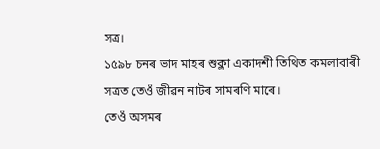সত্ৰ।
১৫৯৮ চনৰ ভাদ মাহৰ শুক্লা একাদশী তিথিত কমলাবাৰী সত্ৰত তেওঁ জীৱন নাটৰ সামৰণি মাৰে।
তেওঁ অসমৰ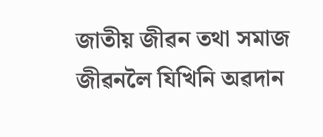জাতীয় জীৱন তথা সমাজ জীৱনলৈ যিখিনি অৱদান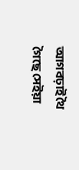আগবঢ়াই থৈ গৈছে সেইয়া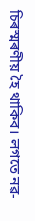চিৰস্মৰণীয় হৈ থাকিব। লগতে নৱ-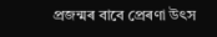প্ৰজন্মৰ বাবে প্ৰেৰণা উৎস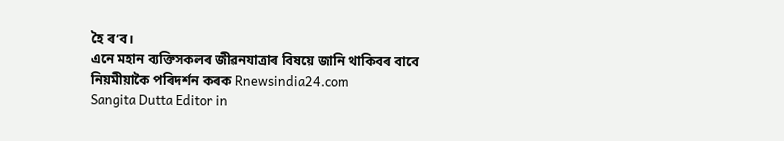হৈ ৰ’ব।
এনে মহান ব্যক্তিসকলৰ জীৱনযাত্ৰাৰ বিষয়ে জানি থাকিবৰ বাবে নিয়মীয়াকৈ পৰিদৰ্শন কৰক Rnewsindia24.com
Sangita Dutta Editor in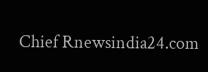Chief Rnewsindia24.com